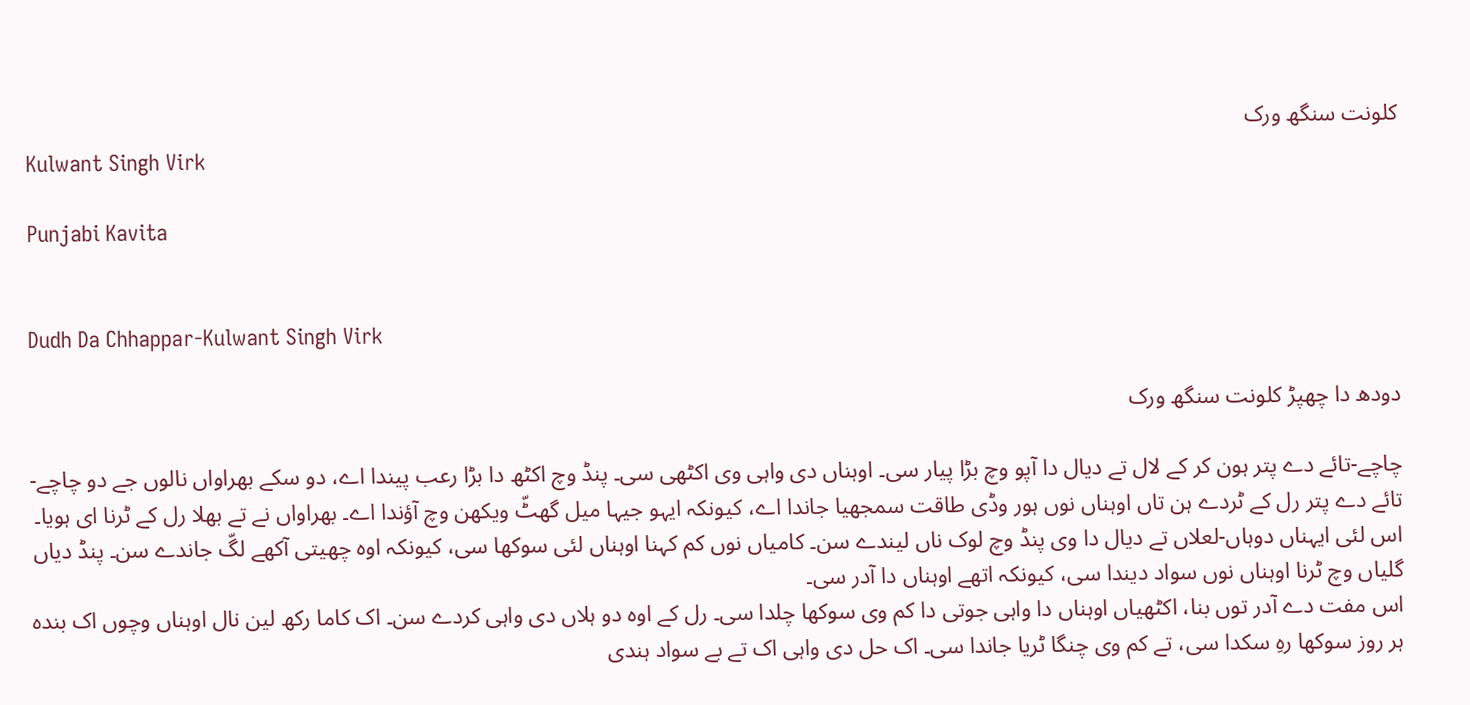کلونت سنگھ ورک
Kulwant Singh Virk

Punjabi Kavita


Dudh Da Chhappar-Kulwant Singh Virk

دودھ دا چھپڑ کلونت سنگھ ورک

چاچے-تائے دے پتر ہون کر کے لال تے دیال دا آپو وچ بڑا پیار سی۔ اوہناں دی واہی وی اکٹھی سی۔ پنڈ وچ اکٹھ دا بڑا رعب پیندا اے، دو سکے بھراواں نالوں جے دو چاچے-تائے دے پتر رل کے ٹردے ہن تاں اوہناں نوں ہور وڈی طاقت سمجھیا جاندا اے، کیونکہ ایہو جیہا میل گھٹّ ویکھن وچ آؤندا اے۔ بھراواں نے تے بھلا رل کے ٹرنا ای ہویا۔ اس لئی ایہناں دوہاں-لعلاں تے دیال دا وی پنڈ وچ لوک ناں لیندے سن۔ کامیاں نوں کم کہنا اوہناں لئی سوکھا سی، کیونکہ اوہ چھیتی آکھے لگّ جاندے سن۔ پنڈ دیاں گلیاں وچ ٹرنا اوہناں نوں سواد دیندا سی، کیونکہ اتھے اوہناں دا آدر سی۔
اس مفت دے آدر توں بنا، اکٹھیاں اوہناں دا واہی جوتی دا کم وی سوکھا چلدا سی۔ رل کے اوہ دو ہلاں دی واہی کردے سن۔ اک کاما رکھ لین نال اوہناں وچوں اک بندہ ہر روز سوکھا رہِ سکدا سی، تے کم وی چنگا ٹریا جاندا سی۔ اک حل دی واہی اک تے بے سواد ہندی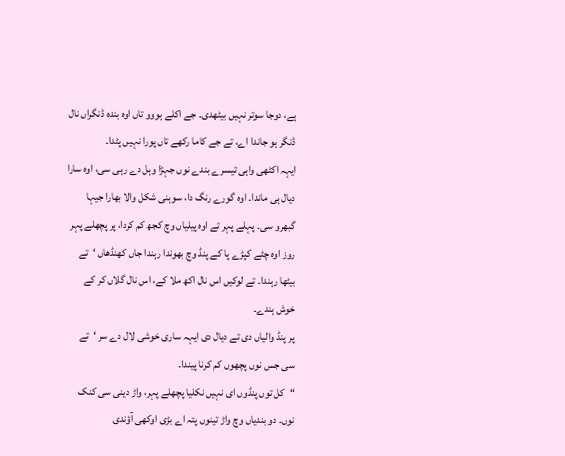ہے، دوجا سوتر نہیں بیٹھدی۔ جے اکلے ہووو تاں اوہ بندہ ڈنگراں نال ڈنگر ہو جاندا اے، تے جے کاما رکھے تاں پورا نہیں پٹدا۔
ایہہ اکٹھی واہی تیسرے بندے نوں جہڑا وہل دے رہی سی، اوہ سارا دیال ہی ماندا۔ اوہ گورے رنگ دا، سوہنی شکل والا بھارا جیہا گبھرو سی۔ پہلے پہر تے اوہ پیلیاں وچ کجھ کم کردا، پر پچھلے پہر روز اوہ چٹے کپڑے پا کے پنڈ وچ بھوندا رہندا جاں کھنڈھاں ‘تے بیٹھا رہندا۔ تے لوکیں اس نال اکھ ملا کے، اس نال گلاں کر کے خوش ہندے۔
پر پنڈ والیاں دی تے دیال دی ایہہ ساری خوشی لال دے سر ‘تے سی جس نوں پچھوں کم کرنا پیندا۔
“کل توں پنڈوں ای نہیں نکلیا پچھلے پہر، واڑ دینی سی کنک نوں۔ دو بندیاں وچ واڑ تینوں پتہ اے بڑی اوکھی آؤندی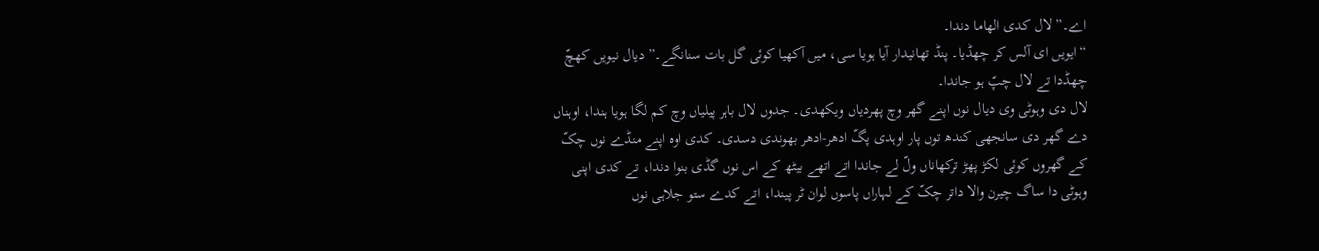اے۔” لال کدی الھاما دندا۔
“ایویں ای آلس کر چھڈیا۔ پنڈ تھانیدار آیا ہویا سی، میں آکھیا کوئی گل بات سنانگے۔” دیال نیویں کھچّ چھڈدا تے لال چپّ ہو جاندا۔
لال دی وہوٹی وی دیال نوں اپنے گھر وچ پھردیاں ویکھدی۔ جدوں لال باہر پیلیاں وچ کم لگا ہویا ہندا، اوہناں دے گھر دی سانجھی کندھ توں پار اوہدی پگّ ادھر-ادھر بھوندی دسدی۔ کدی اوہ اپنے منڈے نوں چکّ کے گھروں کوئی لکڑ پھڑ ترکھاناں ولّ لے جاندا اتے اتھے بیٹھ کے اس نوں گڈی بنوا دندا، تے کدی اپنی وہوٹی دا ساگ چیرن والا داتر چکّ کے لہاراں پاسوں لوان ٹر پیندا، اتے کدے ستو جلاہی نوں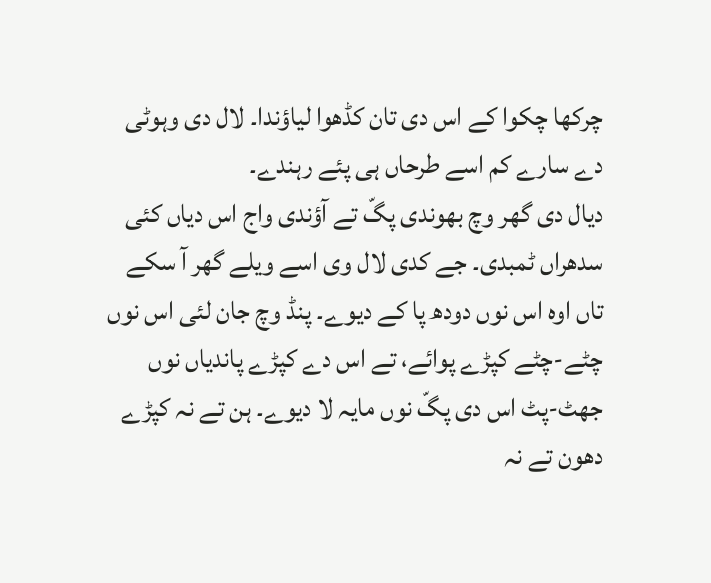چرکھا چکوا کے اس دی تان کڈھوا لیاؤندا۔ لال دی وہوٹی دے سارے کم اسے طرحاں ہی پئے رہندے۔
دیال دی گھر وچ بھوندی پگّ تے آؤندی واج اس دیاں کئی سدھراں ٹمبدی۔ جے کدی لال وی اسے ویلے گھر آ سکے تاں اوہ اس نوں دودھ پا کے دیوے۔ پنڈ وچ جان لئی اس نوں چٹے-چٹے کپڑے پوائے، تے اس دے کپڑے پاندیاں نوں جھٹ-پٹ اس دی پگّ نوں مایہ لا دیوے۔ ہن تے نہ کپڑے دھون تے نہ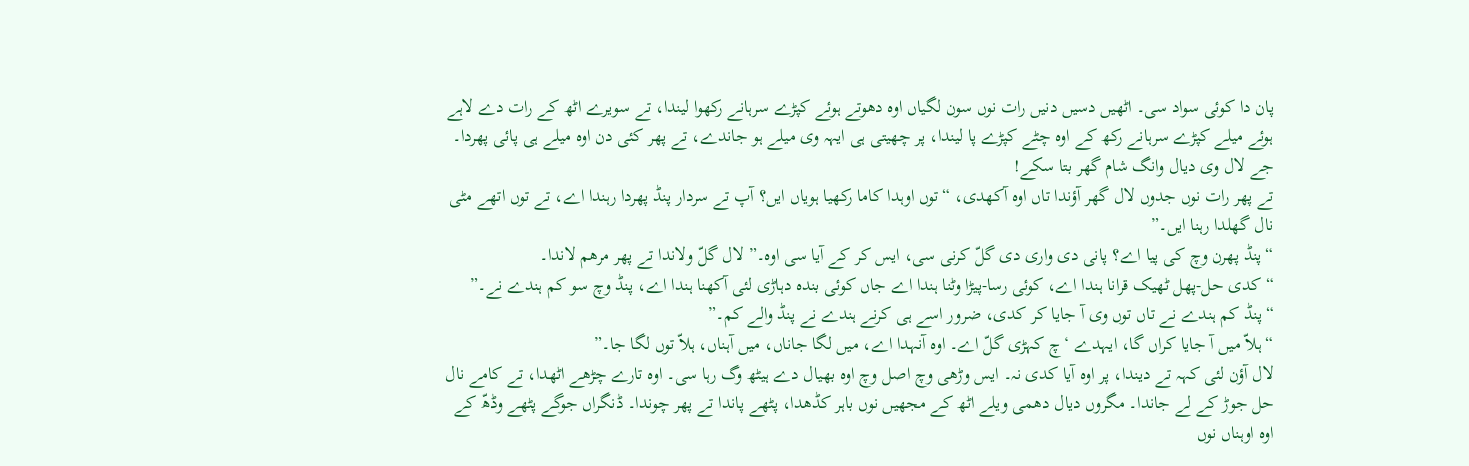پان دا کوئی سواد سی۔ اٹھیں دسیں دنیں رات نوں سون لگیاں اوہ دھوتے ہوئے کپڑے سرہانے رکھوا لیندا، تے سویرے اٹھ کے رات دے لاہے ہوئے میلے کپڑے سرہانے رکھ کے اوہ چٹے کپڑے پا لیندا، پر چھیتی ہی ایہہ وی میلے ہو جاندے، تے پھر کئی دن اوہ میلے ہی پائی پھردا۔ جے لال وی دیال وانگ شام گھر بتا سکے!
تے پھر رات نوں جدوں لال گھر آؤندا تاں اوہ آکھدی، “توں اوہدا کاما رکھیا ہویاں ایں؟ آپ تے سردار پنڈ پھردا رہندا اے، تے توں اتھے مٹی نال گھلدا رہنا ایں۔”
“پنڈ پھرن وچ کی پیا اے؟ پانی دی واری دی گلّ کرنی سی، ایس کر کے آیا سی اوہ۔” لال گلّ ولاندا تے پھر مرھم لاندا۔
“کدی حل-پھل ٹھیک قرانا ہندا اے، کوئی رسا-پیڑا وٹنا ہندا اے جاں کوئی بندہ دہاڑی لئی آکھنا ہندا اے، پنڈ وچ سو کم ہندے نے۔”
“پنڈ کم ہندے نے تاں توں وی آ جایا کر کدی، ضرور اسے ہی کرنے ہندے نے پنڈ والے کم۔”
“ہلاّ میں آ جایا کراں گا، ایہدے ‘چ کہڑی گلّ اے۔ اوہ آنہدا اے، میں لگا جاناں، میں آہناں، ہلاّ توں لگا جا۔”
لال آؤن لئی کہہ تے دیندا، پر اوہ آیا کدی نہ۔ ایس وڑھی وچ اصل وچ اوہ بھیال دے ہیٹھ وگ رہا سی۔ اوہ تارے چڑھے اٹھدا، تے کامے نال حل جوڑ کے لے جاندا۔ مگروں دیال دھمی ویلے اٹھ کے مجھیں نوں باہر کڈھدا، پٹھے پاندا تے پھر چوندا۔ ڈنگراں جوگے پٹھے وڈھّ کے اوہ اوہناں نوں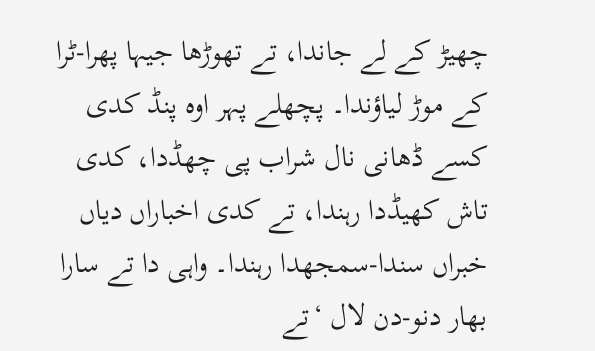چھیڑ کے لے جاندا، تے تھوڑھا جیہا پھرا-ٹرا کے موڑ لیاؤندا۔ پچھلے پہر اوہ پنڈ کدی کسے ڈھانی نال شراب پی چھڈدا، کدی تاش کھیڈدا رہندا، تے کدی اخباراں دیاں خبراں سندا-سمجھدا رہندا۔ واہی دا تے سارا بھار دنو-دن لال ‘تے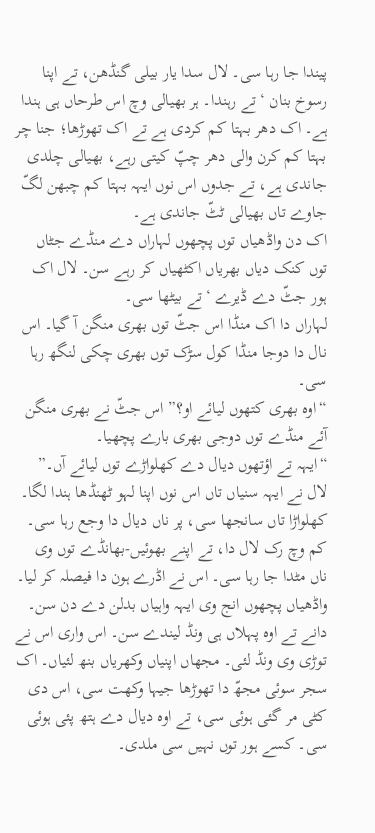پیندا جا رہا سی۔ لال سدا یار بیلی گنڈھن، تے اپنا رسوخ بنان ‘تے رہندا۔ ہر بھیالی وچ اس طرحاں ہی ہندا ہے۔ اک دھر بہتا کم کردی ہے تے اک تھوڑھا؛ جنا چر بہتا کم کرن والی دھر چپّ کیتی رہے، بھیالی چلدی جاندی ہے، تے جدوں اس نوں ایہہ بہتا کم چبھن لگّ جاوے تاں بھیالی ٹٹّ جاندی ہے۔
اک دن واڈھیاں توں پچھوں لہاراں دے منڈے جٹاں توں کنک دیاں بھریاں اکٹھیاں کر رہے سن۔ لال اک ہور جٹّ دے ڈیرے ‘تے بیٹھا سی۔
لہاراں دا اک منڈا اس جٹّ توں بھری منگن آ گیا۔ اس نال دا دوجا منڈا کول سڑک توں بھری چکی لنگھ رہا سی۔
“اوہ بھری کتھوں لیائے او؟” اس جٹّ نے بھری منگن آئے منڈے توں دوجی بھری بارے پچھیا۔
“ایہہ تے اؤتھوں دیال دے کھلواڑے توں لیائے آں۔”
لال نے ایہہ سنیاں تاں اس نوں اپنا لہو ٹھنڈھا ہندا لگا۔ کھلواڑا تاں سانجھا سی، پر ناں دیال دا وجع رہا سی۔ کم وچ رک لال دا، تے اپنے بھوئیں-بھانڈے توں وی ناں مٹدا جا رہا سی۔ اس نے اڈرے ہون دا فیصلہ کر لیا۔ واڈھیاں پچھوں انج وی ایہہ واہیاں بدلن دے دن سن۔
دانے تے اوہ پہلاں ہی ونڈ لیندے سن۔ اس واری اس نے توڑی وی ونڈ لئی۔ مجھاں اپنیاں وکھریاں بنھ لئیاں۔ اک سجر سوئی مجھّ دا تھوڑھا جیہا وکھت سی، اس دی کٹی مر گئی ہوئی سی، تے اوہ دیال دے ہتھ پئی ہوئی سی۔ کسے ہور توں نہیں سی ملدی۔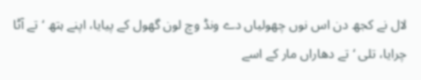لال نے کجھ دن اس نوں چھولیاں دے ونڈ وچ لون گھول کے پیایا، اپنے ہتھ ‘تے آٹا چرایا، تلی ‘تے دھاراں مار کے اسے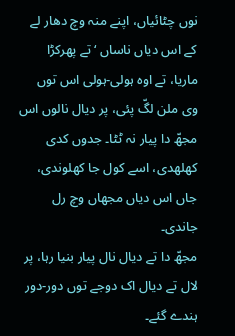نوں چٹائیاں، اپنے منہ وچ دھار لے کے اس دیاں ناساں ‘تے پھرکڑا ماریا، تے اوہ ہولی-ہولی اس توں وی ملن لگّ پئی، پر دیال نالوں اس مجھّ دا پیار نہ ٹٹا۔ جدوں کدی کھلھدی، اسے کول جا کھلوندی، جاں اس دیاں مجھاں وچ رل جاندی۔
مجھّ دا تے دیال نال پیار بنیا رہا، پر لال تے دیال اک دوجے توں دور-دور ہندے گئے۔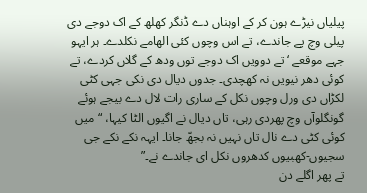پیلیاں نیڑے ہون کر کے اوہناں دے ڈنگر کھلھ کے اک دوجے دی پیلی وچ پے جاندے، تے اس وچوں کئی الھامے نکلدے۔ ہر ایہو جہے موقعے ‘تے دوویں اک دوجے توں ودھ کے گلاں کردے، تے کوئی دھر نیویں نہ کھچدی۔ جدوں دیال دی نکی جہی کٹی لکڑاں دی ورل وچوں نکل کے ساری رات لال دے بیجے ہوئے گونگلوآں وچ پھردی رہی، تاں دیال نے اگیوں الٹا کیہا، “میں کوئی کٹی دے نال تاں نہیں نہ بجھّ جانا۔ ایہہ نکے نکے جی سجیوں-کھبیوں کدھروں نکل ای جاندے نے۔”
تے پھر اگلے دن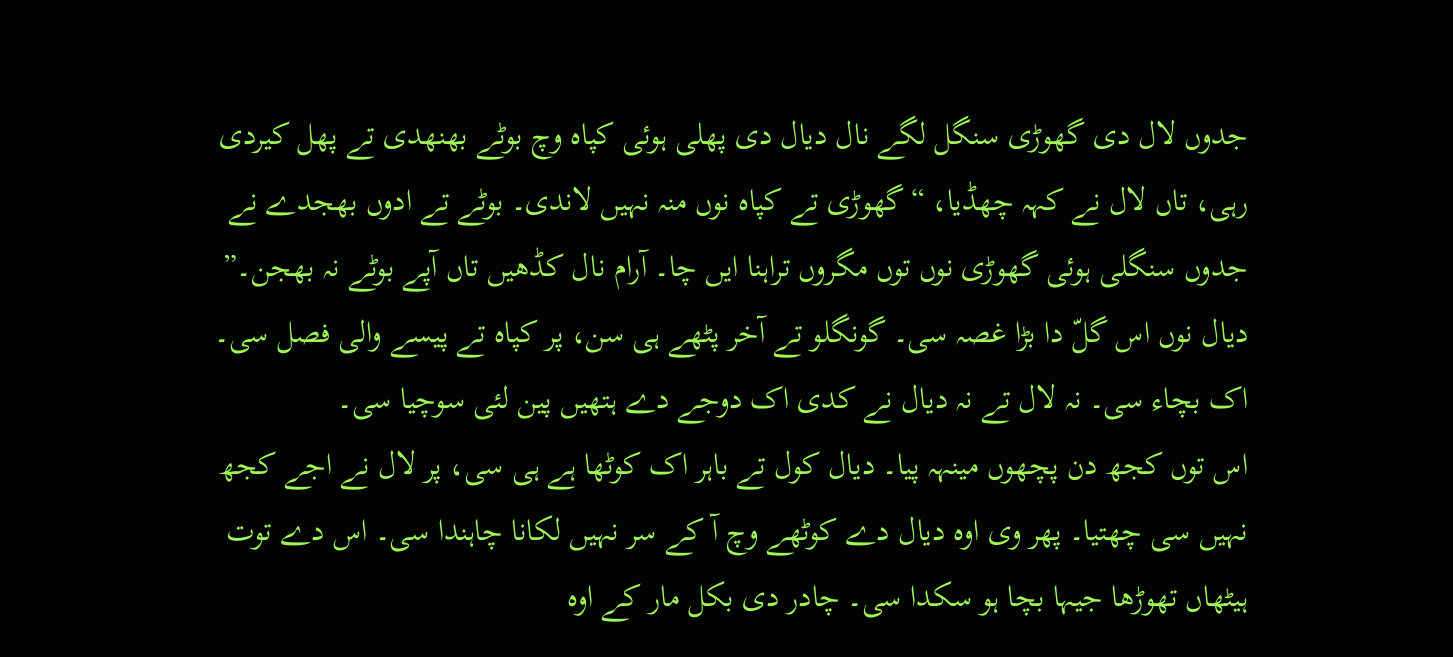جدوں لال دی گھوڑی سنگل لگے نال دیال دی پھلی ہوئی کپاہ وچ بوٹے بھنھدی تے پھل کیردی رہی، تاں لال نے کہہ چھڈیا، “گھوڑی تے کپاہ نوں منہ نہیں لاندی۔ بوٹے تے ادوں بھجدے نے جدوں سنگلی ہوئی گھوڑی نوں توں مگروں تراہنا ایں چا۔ آرام نال کڈھیں تاں آپے بوٹے نہ بھجن۔” دیال نوں اس گلّ دا بڑا غصہ سی۔ گونگلو تے آخر پٹھے ہی سن، پر کپاہ تے پیسے والی فصل سی۔ اک بچاء سی۔ نہ لال تے نہ دیال نے کدی اک دوجے دے ہتھیں پین لئی سوچیا سی۔
اس توں کجھ دن پچھوں مینہہ پیا۔ دیال کول تے باہر اک کوٹھا ہے ہی سی، پر لال نے اجے کجھ نہیں سی چھتیا۔ پھر وی اوہ دیال دے کوٹھے وچ آ کے سر نہیں لکانا چاہندا سی۔ اس دے توت ہیٹھاں تھوڑھا جیہا بچا ہو سکدا سی۔ چادر دی بکل مار کے اوہ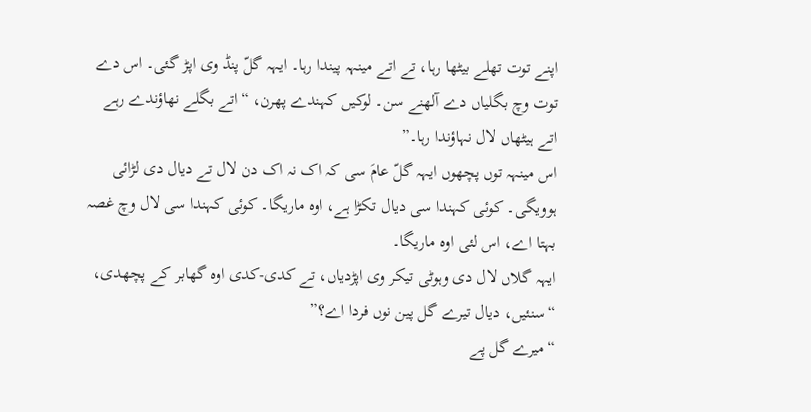اپنے توت تھلے بیٹھا رہا، تے اتے مینہہ پیندا رہا۔ ایہہ گلّ پنڈ وی اپڑ گئی۔ اس دے توت وچ بگلیاں دے آلھنے سن۔ لوکیں کہندے پھرن، “اتے بگلے نھاؤندے رہے اتے ہیٹھاں لال نہاؤندا رہا۔”
اس مینہہ توں پچھوں ایہہ گلّ عامَ سی کہ اک نہ اک دن لال تے دیال دی لڑائی ہوویگی۔ کوئی کہندا سی دیال تکڑا ہے، اوہ ماریگا۔ کوئی کہندا سی لال وچ غصہ بہتا اے، اس لئی اوہ ماریگا۔
ایہہ گلاں لال دی وہوٹی تیکر وی اپڑدیاں، تے کدی-کدی اوہ گھابر کے پچھدی،
“سنئیں، دیال تیرے گل پین نوں فردا اے؟”
“میرے گل پے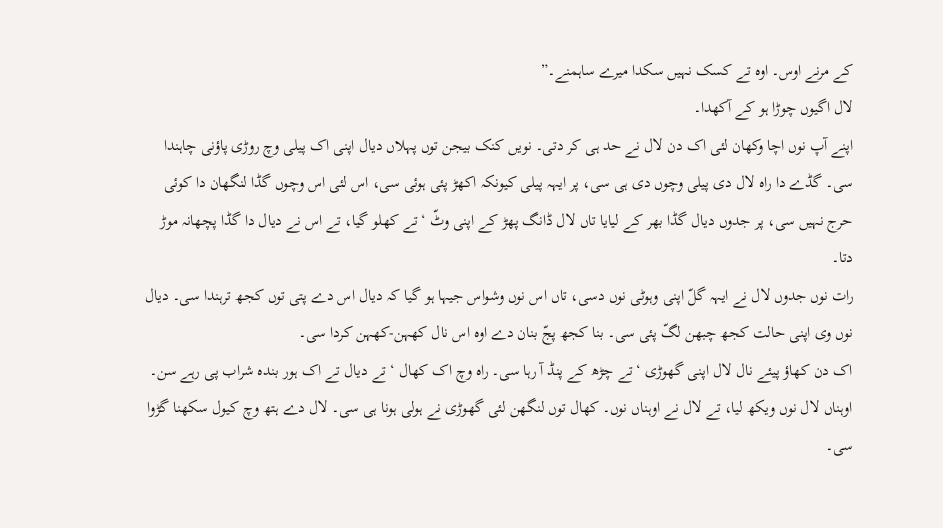کے مرنے اوس۔ اوہ تے کسک نہیں سکدا میرے ساہمنے۔”
لال اگیوں چوڑا ہو کے آکھدا۔
اپنے آپ نوں اچا وکھان لئی اک دن لال نے حد ہی کر دتی۔ نویں کنک بیجن توں پہلاں دیال اپنی اک پیلی وچ روڑی پاؤنی چاہندا سی۔ گڈے دا راہ لال دی پیلی وچوں دی ہی سی، پر ایہہ پیلی کیونکہ اکھڑ پئی ہوئی سی، اس لئی اس وچوں گڈا لنگھان دا کوئی حرج نہیں سی، پر جدوں دیال گڈا بھر کے لیایا تاں لال ڈانگ پھڑ کے اپنی وٹّ ‘تے کھلو گیا، تے اس نے دیال دا گڈا پچھانہ موڑ دتا۔
رات نوں جدوں لال نے ایہہ گلّ اپنی وہوٹی نوں دسی، تاں اس نوں وشواس جیہا ہو گیا کہ دیال اس دے پتی توں کجھ ترہندا سی۔ دیال نوں وی اپنی حالت کجھ چبھن لگّ پئی سی۔ بنا کجھ پجّ بنان دے اوہ اس نال کھہن-کھہن کردا سی۔
اک دن کھاؤ پیئے نال لال اپنی گھوڑی ‘تے چڑھ کے پنڈ آ رہا سی۔ راہ وچ اک کھال ‘تے دیال تے اک ہور بندہ شراب پی رہے سن۔ اوہناں لال نوں ویکھ لیا، تے لال نے اوہناں نوں۔ کھال توں لنگھن لئی گھوڑی نے ہولی ہونا ہی سی۔ لال دے ہتھ وچ کیول سکھنا گڑوا سی۔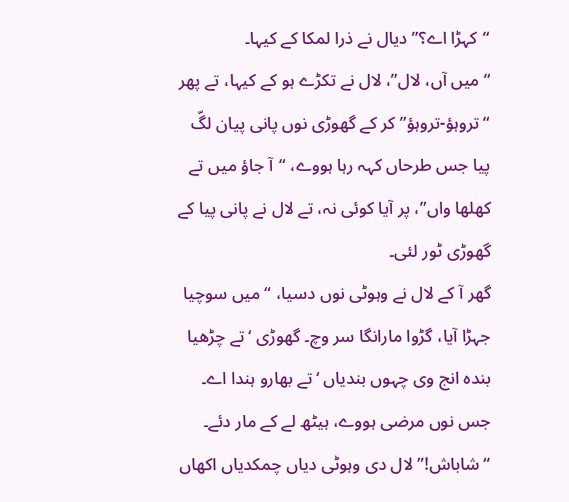“کہڑا اے؟” دیال نے ذرا لمکا کے کیہا۔
“میں آں، لال”، لال نے تکڑے ہو کے کیہا، تے پھر “تروہؤ-تروہؤ” کر کے گھوڑی نوں پانی پیان لگّ پیا جس طرحاں کہہ رہا ہووے، “آ جاؤ میں تے کھلھا واں”، پر آیا کوئی نہ، تے لال نے پانی پیا کے گھوڑی ٹور لئی۔
گھر آ کے لال نے وہوٹی نوں دسیا، “میں سوچیا جہڑا آیا، گڑوا مارانگا سر وچ۔ گھوڑی ‘تے چڑھیا بندہ انج وی چہوں بندیاں ‘تے بھارو ہندا اے۔ جس نوں مرضی ہووے، ہیٹھ لے کے مار دئے۔
“شاباش!” لال دی وہوٹی دیاں چمکدیاں اکھاں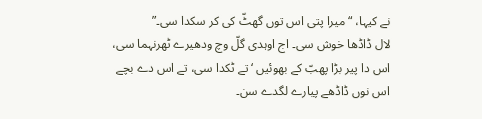نے کیہا، “میرا پتی اس توں گھٹّ کی کر سکدا سی۔”
لال ڈاڈھا خوش سی۔ اج اوہدی گلّ وچ ودھیرے ٹھرنہما سی، اس دا پیر بڑا پھبّ کے بھوئیں ‘تے ٹکدا سی، تے اس دے بچے اس نوں ڈاڈھے پیارے لگدے سن۔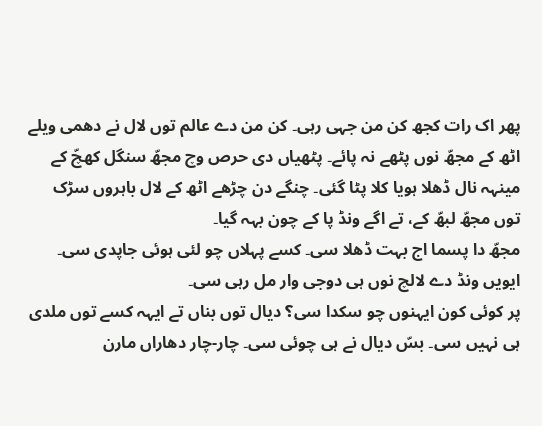پھر اک رات کجھ کن من جہی رہی۔ کن من دے عالم توں لال نے دھمی ویلے اٹھ کے مجھّ نوں پٹھے نہ پائے۔ پٹھیاں دی حرص وچ مجھّ سنگل کھچّ کے مینہہ نال ڈھلا ہویا کلا پٹا گئی۔ چنگے دن چڑھے اٹھ کے لال باہروں سڑک توں مجھّ لبھّ کے، تے اگے ونڈ پا کے چون بہہ گیا۔
مجھّ دا پسما اج بہت ڈھلا سی۔ کسے پہلاں چو لئی ہوئی جاپدی سی۔ ایویں ونڈ دے لالچ نوں ہی دوجی وار مل رہی سی۔
پر کوئی کون ایہنوں چو سکدا سی؟ دیال توں بناں تے ایہہ کسے توں ملدی ہی نہیں سی۔ بسّ دیال نے ہی چوئی سی۔ چار-چار دھاراں مارن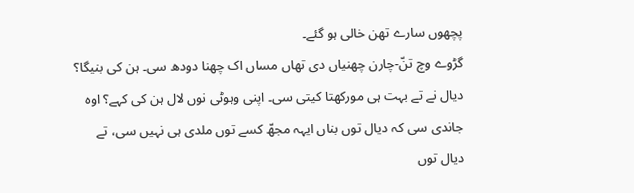پچھوں سارے تھن خالی ہو گئے۔
گڑوے وچ تنّ-چارن چھنیاں دی تھاں مساں اک چھنا دودھ سی۔ ہن کی بنیگا؟ دیال نے تے بہت ہی مورکھتا کیتی سی۔ اپنی وہوٹی نوں لال ہن کی کہے؟ اوہ جاندی سی کہ دیال توں بناں ایہہ مجھّ کسے توں ملدی ہی نہیں سی، تے دیال توں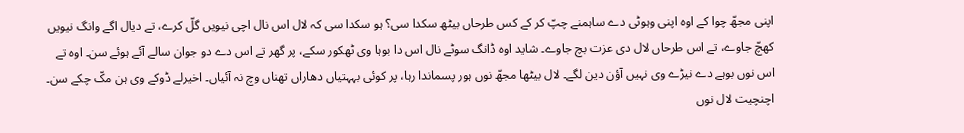اپنی مجھّ چوا کے اوہ اپنی وہوٹی دے ساہمنے چپّ کر کے کس طرحاں بیٹھ سکدا سی؟ ہو سکدا سی کہ لال اس نال اچی نیویں گلّ کرے، تے دیال اگے وانگ نیویں کھچّ جاوے، تے اس طرحاں لال دی عزت بچ جاوے۔ شاید اوہ ڈانگ سوٹے نال اس دا بوہا وی ٹھکور سکے، پر گھر تے اس دے دو جوان سالے آئے ہوئے سن۔ اوہ تے اس نوں بوہے دے نیڑے وی نہیں آؤن دین لگے۔ لال بیٹھا مجھّ نوں ہور پسماندا رہا، پر کوئی بہہتیاں دھاراں تھناں وچ نہ آئیاں۔ اخیرلے ڈوکے وی ہن مکّ چکے سن۔
اچنچیت لال نوں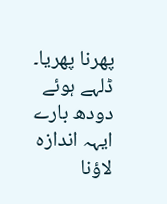پھرنا پھریا۔ ڈلہے ہوئے دودھ بارے ایہہ اندازہ لاؤنا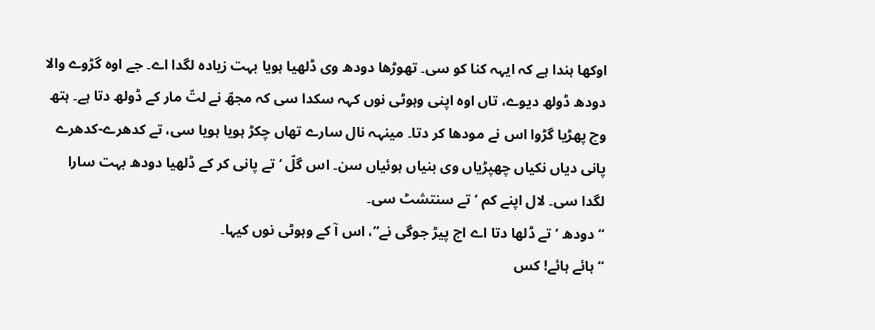اوکھا ہندا ہے کہ ایہہ کنا کو سی۔ تھوڑھا دودھ وی ڈلھیا ہویا بہت زیادہ لگدا اے۔ جے اوہ گڑوے والا دودھ ڈولھ دیوے، تاں اوہ اپنی وہوٹی نوں کہہ سکدا سی کہ مجھّ نے لتّ مار کے ڈولھ دتا ہے۔ ہتھ وچ پھڑیا گڑوا اس نے مودھا کر دتا۔ مینہہ نال سارے تھاں چکڑ ہویا ہویا سی، تے کدھرے-کدھرے پانی دیاں نکیاں چھپڑیاں وی بنیاں ہوئیاں سن۔ اس گلّ ‘تے پانی کر کے ڈلھیا دودھ بہت سارا لگدا سی۔ لال اپنے کم ‘تے سنتشٹ سی۔
“دودھ ‘تے ڈلھا دتا اے اج پیڑ جوگی نے”، اس آ کے وہوٹی نوں کیہا۔
“ہائے ہائے! کس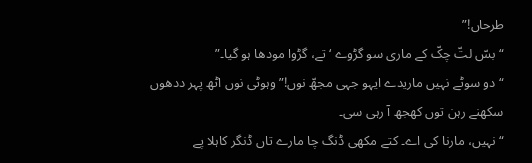طرحاں!”
“بسّ لتّ چکّ کے ماری سو گڑوے ‘تے، گڑوا مودھا ہو گیا۔”
“دو سوٹے نہیں ماریدے ایہو جہی مجھّ نوں!” وہوٹی نوں اٹھ پہر ددھوں سکھنے رہن توں کھجھ آ رہی سی۔
“نہیں، مارنا کی اے۔ کتے مکھی ڈنگ چا مارے تاں ڈنگر کاہلا پے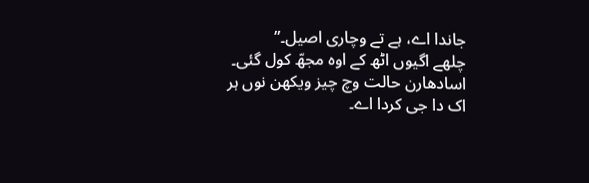جاندا اے، ہے تے وچاری اصیل۔”
چلھے اگیوں اٹھ کے اوہ مجھّ کول گئی۔ اسادھارن حالت وچ چیز ویکھن نوں ہر اک دا جی کردا اے۔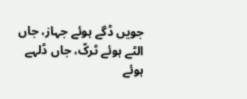جویں ڈگے ہوئے جہاز، جاں الٹے ہوئے ٹرکّ، جاں ڈلہے ہوئے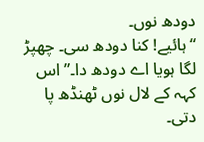دودھ نوں۔
“ہائیے! کنا دودھ سی۔ چھپڑ لگا ہویا اے دودھ دا۔” اس کہہ کے لال نوں ٹھنڈھ پا دتی۔